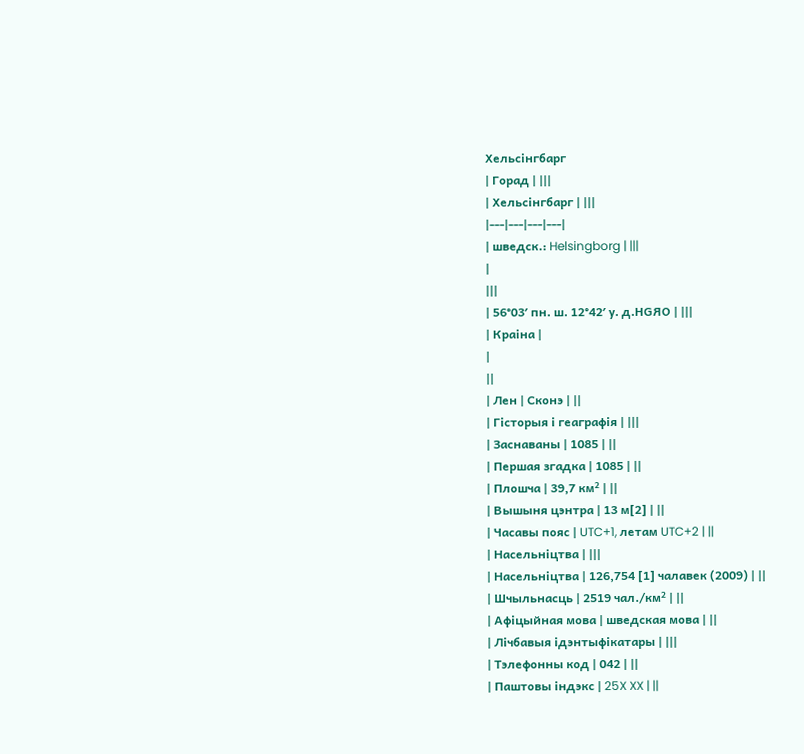Хельсінгбарг
| Горад | |||
| Хельсінгбарг | |||
|---|---|---|---|
| шведск.: Helsingborg | |||
|
|||
| 56°03′ пн. ш. 12°42′ у. д.HGЯO | |||
| Краіна |
|
||
| Лен | Сконэ | ||
| Гісторыя і геаграфія | |||
| Заснаваны | 1085 | ||
| Першая згадка | 1085 | ||
| Плошча | 39,7 км² | ||
| Вышыня цэнтра | 13 м[2] | ||
| Часавы пояс | UTC+1, летам UTC+2 | ||
| Насельніцтва | |||
| Насельніцтва | 126,754 [1] чалавек (2009) | ||
| Шчыльнасць | 2519 чал./км² | ||
| Афіцыйная мова | шведская мова | ||
| Лічбавыя ідэнтыфікатары | |||
| Тэлефонны код | 042 | ||
| Паштовы індэкс | 25X XX | ||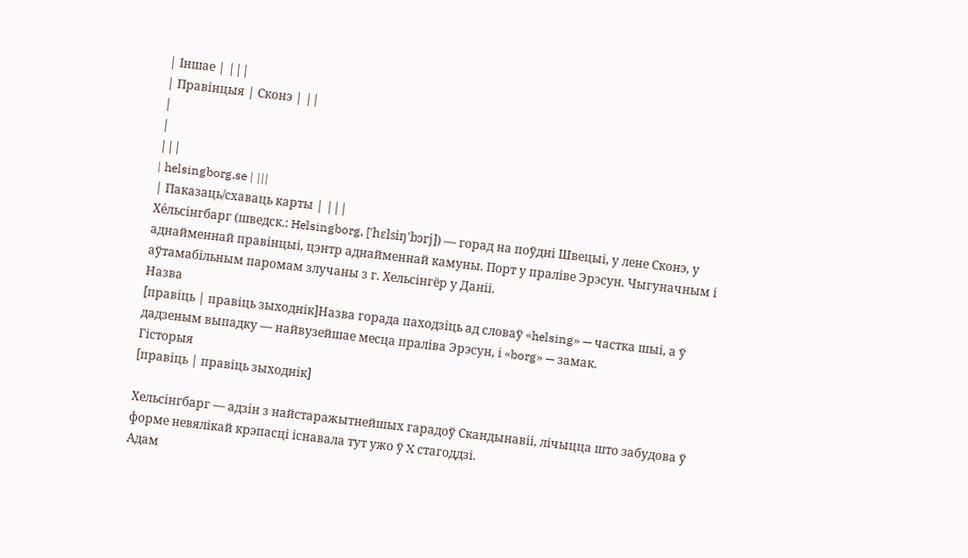| Іншае | |||
| Правінцыя | Сконэ | ||
|
|
|||
| helsingborg.se | |||
| Паказаць/схаваць карты | |||
Хе́льсінгбарг (шведск.: Helsingborg, ['hɛlsiŋ'bɔrj]) — горад на поўдні Швецыі, у лене Сконэ, у аднайменнай правінцыі, цэнтр аднайменнай камуны. Порт у праліве Эрэсун. Чыгуначным і аўтамабільным паромам злучаны з г. Хельсінгёр у Даніі.
Назва
[правіць | правіць зыходнік]Назва горада паходзіць ад словаў «helsing» — частка шыі, а ў дадзеным выпадку — найвузейшае месца праліва Эрэсун, і «borg» — замак.
Гісторыя
[правіць | правіць зыходнік]

Хельсінгбарг — адзін з найстаражытнейшых гарадоў Скандынавіі, лічыцца што забудова ў форме невялікай крэпасці існавала тут ужо ў X стагоддзі.
Адам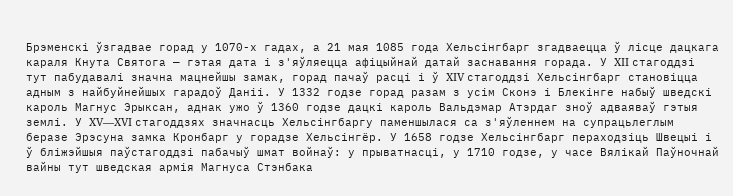Брэменскі ўзгадвае горад у 1070-х гадах, а 21 мая 1085 года Хельсінгбарг згадваецца ў лісце дацкага караля Кнута Святога — гэтая дата і з'яўляецца афіцыйнай датай заснавання горада. У XII стагоддзі тут пабудавалі значна мацнейшы замак, горад пачаў расці і ў XIV стагоддзі Хельсінгбарг становіцца адным з найбуйнейшых гарадоў Даніі. У 1332 годзе горад разам з усім Сконэ і Блекінге набыў шведскі кароль Магнус Эрыксан, аднак ужо ў 1360 годзе дацкі кароль Вальдэмар Атэрдаг зноў адваяваў гэтыя землі. У XV—XVI стагоддзях значнасць Хельсінгбаргу паменшылася са з'яўленнем на супрацьлеглым беразе Эрэсуна замка Кронбарг у горадзе Хельсінгёр. У 1658 годзе Хельсінгбарг пераходзіць Швецыі і ў бліжэйшыя паўстагоддзі пабачыў шмат войнаў: у прыватнасці, у 1710 годзе, у часе Вялікай Паўночнай вайны тут шведская армія Магнуса Стэнбака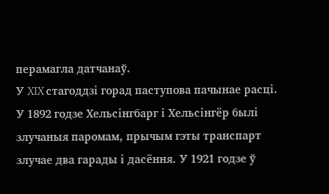перамагла датчанаў.
У XIX стагоддзі горад паступова пачынае расці. У 1892 годзе Хельсінгбарг і Хельсінгёр былі злучаныя паромам, прычым гэты транспарт злучае два гарады і дасёння. У 1921 годзе ў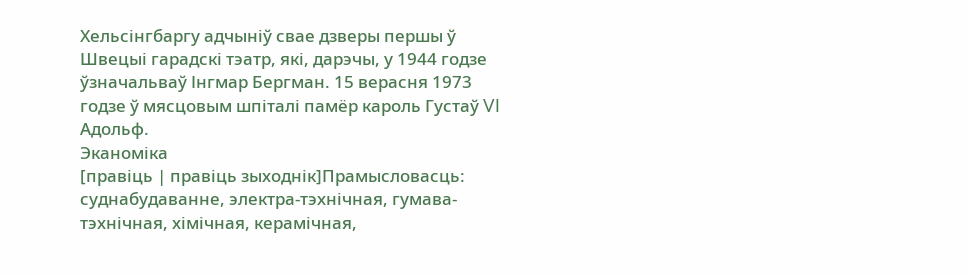Хельсінгбаргу адчыніў свае дзверы першы ў Швецыі гарадскі тэатр, які, дарэчы, у 1944 годзе ўзначальваў Інгмар Бергман. 15 верасня 1973 годзе ў мясцовым шпіталі памёр кароль Густаў VI Адольф.
Эканоміка
[правіць | правіць зыходнік]Прамысловасць: суднабудаванне, электра-тэхнічная, гумава-тэхнічная, хімічная, керамічная,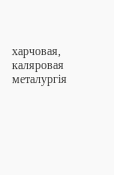харчовая, каляровая металургія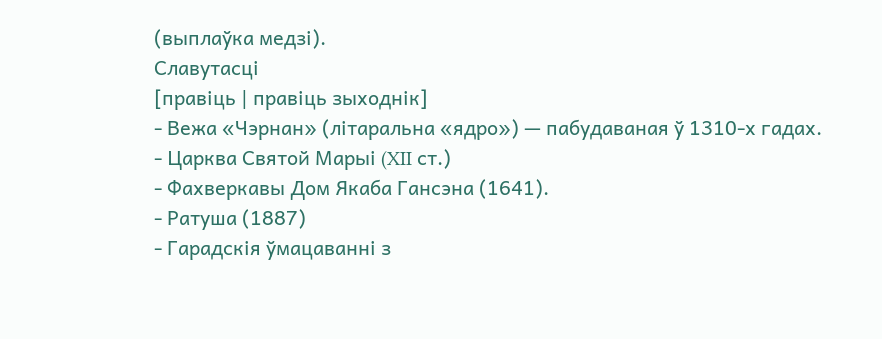(выплаўка медзі).
Славутасці
[правіць | правіць зыходнік]
- Вежа «Чэрнан» (літаральна «ядро») — пабудаваная ў 1310-х гадах.
- Царква Святой Марыі (XII ст.)
- Фахверкавы Дом Якаба Гансэна (1641).
- Ратуша (1887)
- Гарадскія ўмацаванні з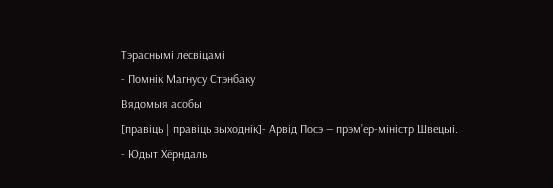Тэраснымі лесвіцамі
- Помнік Магнусу Стэнбаку
Вядомыя асобы
[правіць | правіць зыходнік]- Арвід Посэ — прэм’ер-міністр Швецыі.
- Юдыт Хёрндаль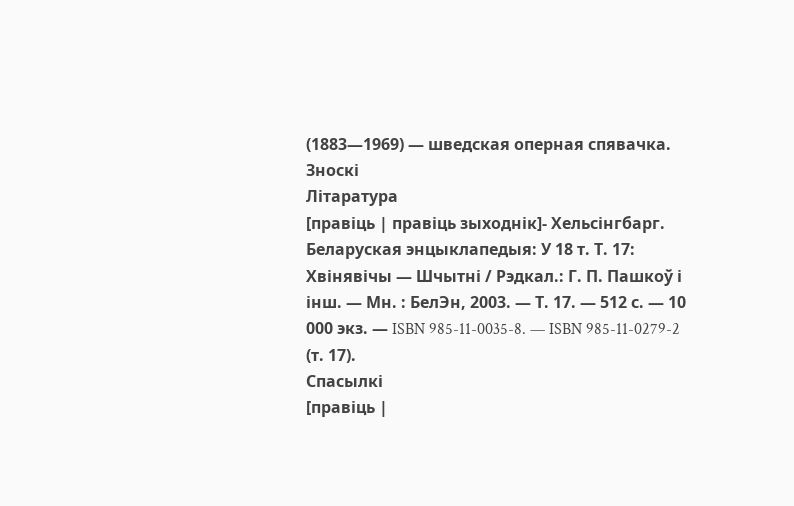(1883—1969) — шведская оперная спявачка.
Зноскі
Літаратура
[правіць | правіць зыходнік]- Хельсінгбарг. Беларуская энцыклапедыя: У 18 т. Т. 17: Хвінявічы — Шчытні / Рэдкал.: Г. П. Пашкоў і інш. — Мн. : БелЭн, 2003. — Т. 17. — 512 с. — 10 000 экз. — ISBN 985-11-0035-8. — ISBN 985-11-0279-2 (т. 17).
Спасылкі
[правіць |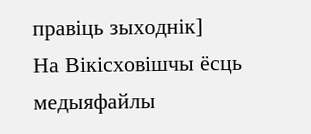правіць зыходнік]
На Вікісховішчы ёсць медыяфайлы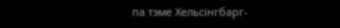па тэме Хельсінгбарг-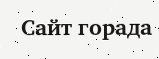Сайт горада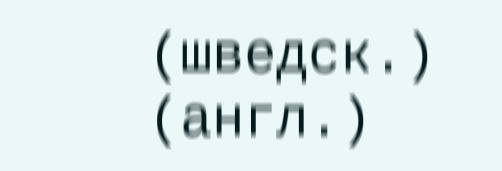(шведск.) (англ.)